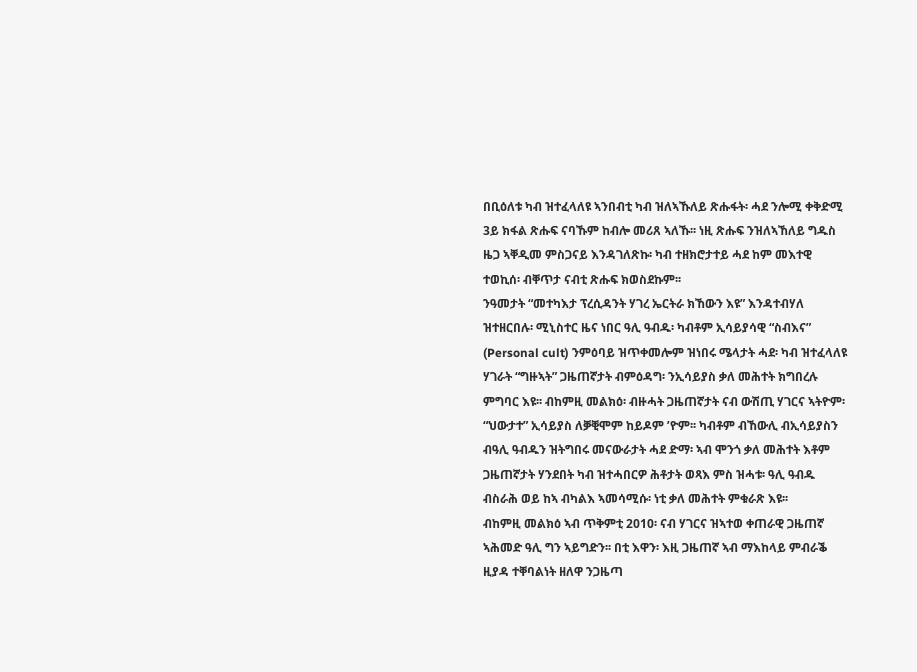በቢዕለቱ ካብ ዝተፈላለዩ ኣንበብቲ ካብ ዝለኣኹለይ ጽሑፋት፡ ሓደ ንሎሚ ቀቅድሚ 3ይ ክፋል ጽሑፍ ናባኹም ከብሎ መሪጸ ኣለኹ፡፡ ነዚ ጽሑፍ ንዝለኣኸለይ ግዱስ ዜጋ ኣቐዲመ ምስጋናይ እንዳገለጽኩ፡ ካብ ተዘክሮታተይ ሓደ ከም መእተዊ ተወኪሰ፡ ብቐጥታ ናብቲ ጽሑፍ ክወስደኩም፡፡
ንዓመታት “መተካእታ ፕረሲዳንት ሃገረ ኤርትራ ክኸውን እዩ” እንዳተብሃለ ዝተዘርበሉ፡ ሚኒስተር ዜና ነበር ዓሊ ዓብዱ፡ ካብቶም ኢሳይያሳዊ “ስብእና” (Personal cult) ንምዕባይ ዝጥቀመሎም ዝነበሩ ሜላታት ሓደ፡ ካብ ዝተፈላለዩ ሃገራት “ግዙኣት” ጋዜጠኛታት ብምዕዳግ፡ ንኢሳይያስ ቃለ መሕተት ክግበረሉ ምግባር እዩ፡፡ ብከምዚ መልክዕ፡ ብዙሓት ጋዜጠኛታት ናብ ውሽጢ ሃገርና ኣትዮም፡ “ህውታተ” ኢሳይያስ ለቓቒሞም ከይዶም ’ዮም፡፡ ካብቶም ብኸውሊ ብኢሳይያስን ብዓሊ ዓብዱን ዝትግበሩ መናውራታት ሓደ ድማ፡ ኣብ ሞንጎ ቃለ መሕተት እቶም ጋዜጠኛታት ሃንደበት ካብ ዝተሓበርዎ ሕቶታት ወጻእ ምስ ዝሓቱ፡ ዓሊ ዓብዱ ብስራሕ ወይ ከኣ ብካልእ ኣመሳሚሱ፡ ነቲ ቃለ መሕተት ምቁራጽ እዩ፡፡
ብከምዚ መልክዕ ኣብ ጥቅምቲ 2010፡ ናብ ሃገርና ዝኣተወ ቀጠራዊ ጋዜጠኛ ኣሕመድ ዓሊ ግን ኣይግድን፡፡ በቲ እዋን፡ እዚ ጋዜጠኛ ኣብ ማእከላይ ምብራቕ ዚያዳ ተቐባልነት ዘለዋ ንጋዜጣ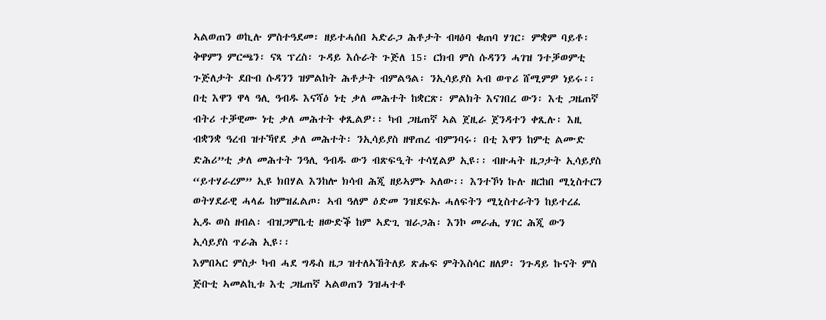ኣልወጠን ወኪሉ ምስተዓደመ፡ ዘይተሓሰበ ኣድራጋ ሕቶታት ብዛዕባ ቁጠባ ሃገር፡ ምቋም ባይቶ፡ ቅዋምን ምርጫን፡ ናጻ ፕረስ፡ ጉዳይ እሱራት ጉጅለ 15፡ ርክብ ምስ ሱዳንን ሓገዝ ንተቓወምቲ ጉጅለታት ደቡብ ሱዳንን ዝምልከት ሕቶታት ብምልዓል፡ ንኢሳይያስ ኣብ ወጥሪ ሸሚምዎ ነይሩ፡፡ በቲ እዋን ዋላ ዓሊ ዓብዱ እናሻዕ ነቲ ቃለ መሕተት ከቋርጽ፡ ምልክት እናገበረ ውን፡ እቲ ጋዜጠኛ ብትሪ ተቓዊሙ ነቲ ቃለ መሕተት ቀጺልዎ፡፡ ካብ ጋዜጠኛ ኣል ጀዚራ ጀንዳተን ቀጺሉ፡ እዚ ብቋንቋ ዓረብ ዝተኻየደ ቃለ መሕተት፡ ንኢሳይያስ ዘዋጠረ ብምንባሩ፡ በቲ እዋን ከምቲ ልሙድ ድሕሪ”ቲ ቃለ መሕተት ንዓሊ ዓብዱ ውን ብጽፍዒት ተሳሂልዎ ኢዩ፡፡ ብዙሓት ዜጋታት ኢሳይያስ “ይተሃራረም” ኢዩ ክበሃል እንከሎ ክሳብ ሕጂ ዘይኣምኑ ኣለው፡፡ እንተኾነ ኩሉ ዘርከበ ሚኒስተርን ወትሃደራዊ ሓላፊ ከምዝፈልጦ፡ ኣብ ዓለም ዕድመ ንዝደፍኡ ሓለፍትን ሚኒስተራትን ከይተረፈ ኢዱ ወስ ዘብል፡ ብዝጋምቤቲ ዘውድቕ ከም ኣድጊ ዝራጋሕ፡ እንኮ መራሒ ሃገር ሕጂ ውን ኢሳይያስ ጥራሕ ኢዩ፡፡
እምበኣር ምስታ ካብ ሓደ ግዱስ ዜጋ ዝተለኣኸትለይ ጽሑፍ ምትእስሳር ዘለዎ፡ ንጉዳይ ኩናት ምስ ጅቡቲ ኣመልኪቱ እቲ ጋዜጠኛ ኣልወጠን ንዝሓተቶ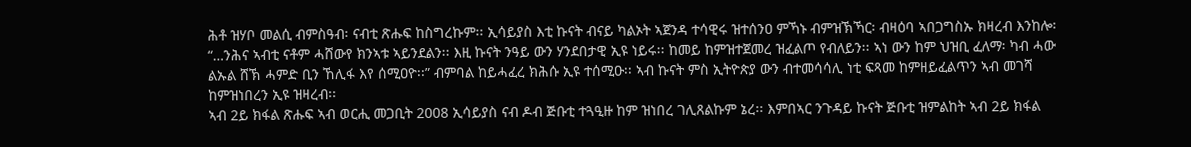ሕቶ ዝሃቦ መልሲ ብምስዓብ፡ ናብቲ ጽሑፍ ከስግረኩም፡፡ ኢሳይያስ እቲ ኩናት ብናይ ካልኦት ኣጀንዳ ተሳዊሩ ዝተሰንዐ ምኻኑ ብምዝኽኻር፡ ብዛዕባ ኣበጋግስኡ ክዛረብ እንከሎ፡ “…ንሕና ኣብቲ ናቶም ሓሸውየ ክንኣቱ ኣይንደልን፡፡ እዚ ኩናት ንዓይ ውን ሃንደበታዊ ኢዩ ነይሩ፡፡ ከመይ ከምዝተጀመረ ዝፈልጦ የብለይን፡፡ ኣነ ውን ከም ህዝቢ ፈለማ፡ ካብ ሓው ልኡል ሸኽ ሓምድ ቢን ኸሊፋ እየ ሰሚዐዮ፡፡” ብምባል ከይሓፈረ ክሕሱ ኢዩ ተሰሚዑ፡፡ ኣብ ኩናት ምስ ኢትዮጵያ ውን ብተመሳሳሊ ነቲ ፍጻመ ከምዘይፈልጥን ኣብ መገሻ ከምዝነበረን ኢዩ ዝዛረብ፡፡
ኣብ 2ይ ክፋል ጽሑፍ ኣብ ወርሒ መጋቢት 2008 ኢሳይያስ ናብ ዶብ ጅቡቲ ተጓዒዙ ከም ዝነበረ ገሊጸልኩም ኔረ፡፡ እምበኣር ንጉዳይ ኩናት ጅቡቲ ዝምልከት ኣብ 2ይ ክፋል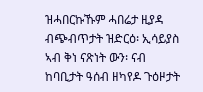ዝሓበርኩኹም ሓበሬታ ዚያዳ ብጭብጥታት ዝድርዕ፡ ኢሳይያስ ኣብ ቅነ ናጽነት ውን፡ ናብ ከባቢታት ዓሰብ ዘካየዶ ጉዕዞታት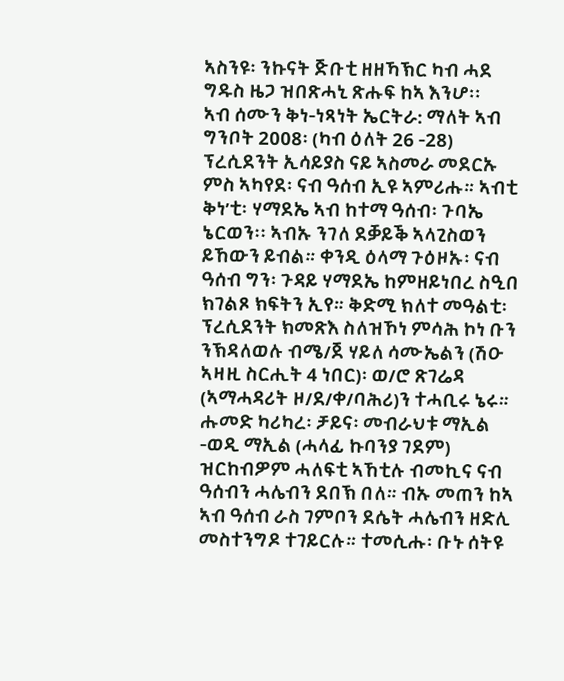ኣስንዩ፡ ንኩናት ጅቡቲ ዘዘኻኽር ካብ ሓደ ግዱስ ዜጋ ዝበጽሓኒ ጽሑፍ ከኣ እንሆ፡፡
ኣብ ሰሙን ቅነ-ነጻነት ኤርትራ: ማለት ኣብ ግንቦት 2008፡ (ካብ ዕለት 26 -28) ፕረሲደንት ኢሳይያስ ናይ ኣስመራ መደርኡ ምስ ኣካየደ፡ ናብ ዓሰብ ኢዩ ኣምሪሑ። ኣብቲ ቅነ’ቲ፡ ሃማደኤ ኣብ ከተማ ዓሰብ፡ ጉባኤ ኔርወን፡፡ ኣብኡ ንገለ ደቓይቕ ኣላጊስወን ይኸውን ይብል። ቀንዲ ዕላማ ጉዕዞኡ፡ ናብ ዓሰብ ግን፡ ጉዳይ ሃማደኤ ከምዘይነበረ ስዒበ ክገልጾ ክፍትን ኢየ። ቅድሚ ክለተ መዓልቲ፡ ፕረሲደንት ክመጽእ ስለዝኾነ ምሳሕ ኮነ ቡን ንኽዳለወሉ ብሜ/ጀ ሃይለ ሳሙኤልን (ሽዑ ኣዛዚ ስርሒት 4 ነበር)፡ ወ/ሮ ጽገሬዳ (ኣማሓዳሪት ዞ/ደ/ቀ/ባሕሪ)ን ተሓቢሩ ኔሩ።
ሑመድ ካሪካረ፡ ቻይና፡ መብራህቱ ማኢል -ወዲ ማኢል (ሓላፊ ኩባንያ ገደም) ዝርከብዎም ሓለፍቲ ኣኸቲሉ ብመኪና ናብ ዓሰብን ሓሌብን ደበኽ በለ። ብኡ መጠን ከኣ ኣብ ዓሰብ ራስ ገምቦን ደሴት ሓሌብን ዘድሊ መስተንግዶ ተገይርሉ። ተመሲሑ፡ ቡኑ ሰትዩ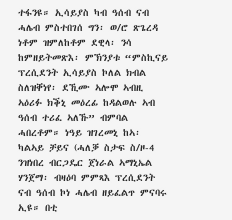ተፋንዩ። ኢሳይያስ ካብ ዓሰብ ናብ ሓሌብ ምስተበገሰ ግን፡ ወ/ሮ ጽጌረዳ ነቶም ዝምለከቶም ደዊላ፡ ንሳ ከምዘይትመጽእ፡ ምኽንያቱ “ምስኪናይ ፕረሲደንት ኢሳይያስ ኮለል ክብል ስለዝቐነየ፡ ደኺሙ ኣሎሞ ኣብዚ ኣዕሪፉ ክቕኒ መዕረፊ ከዳልወሉ ኣብ ዓሰብ ተሪፈ ኣለኹ” ብምባል ሓበረቶም። ነዓይ ዝገረመኒ ከኣ፡ ካልኣይ ቻይና (ሓለቓ ስታፍ ስ/ዞ-4 ንዝነበረ ብርጋዴር ጀነራል ኣማኒኤል ሃንጀማ፡ ብዛዕባ ምምጻእ ፕረሲደንት ናብ ዓሰብ ኮነ ሓሌብ ዘይፈልጥ ምናባሩ ኢዩ። በቲ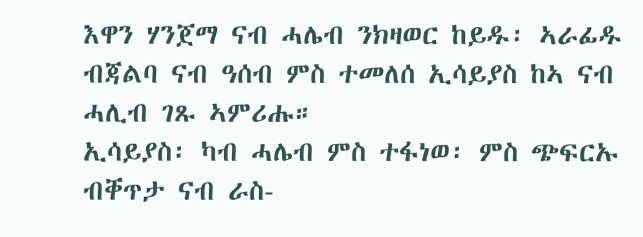እዋን ሃንጀማ ናብ ሓሌብ ንክዛወር ከይዱ፡ ኣራፊዱ ብጃልባ ናብ ዓሰብ ምስ ተመለሰ ኢሳይያስ ከኣ ናብ ሓሊብ ገጹ ኣምሪሑ።
ኢሳይያስ፡ ካብ ሓሌብ ምስ ተፋነወ፡ ምስ ጭፍርኡ ብቐጥታ ናብ ራስ-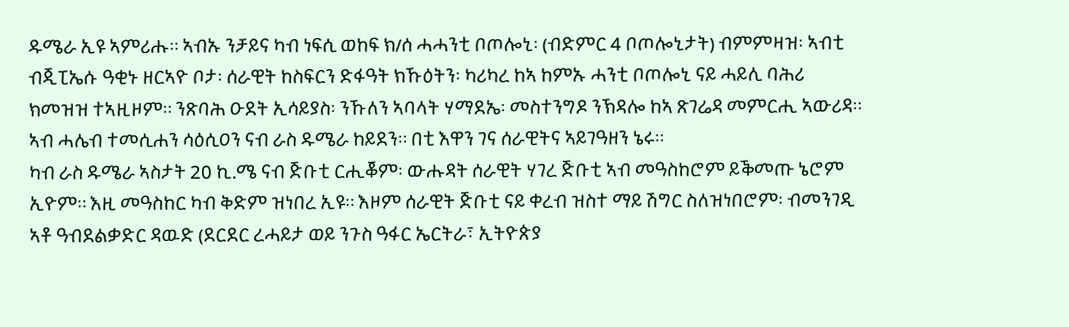ዱሜራ ኢዩ ኣምሪሑ። ኣብኡ ንቻይና ካብ ነፍሲ ወከፍ ክ/ሰ ሓሓንቲ ቦጦሎኒ፡ (ብድምር 4 ቦጦሎኒታት) ብምምዛዝ፡ ኣብቲ ብጂፒኤሱ ዓቂኑ ዘርኣዮ ቦታ፡ ሰራዊት ከስፍርን ድፋዓት ክኹዕትን፡ ካሪካረ ከኣ ከምኡ ሓንቲ ቦጦሎኒ ናይ ሓይሊ ባሕሪ ክመዝዝ ተኣዚዞም። ንጽባሕ ዑደት ኢሳይያስ፡ ንኹለን ኣባላት ሃማደኤ፡ መስተንግዶ ንኽዳሎ ከኣ ጽገሬዳ መምርሒ ኣውሪዳ። ኣብ ሓሌብ ተመሲሐን ሳዕሲዐን ናብ ራስ ዱሜራ ከይደን። በቲ እዋን ገና ሰራዊትና ኣይገዓዘን ኔሩ።
ካብ ራስ ዱሜራ ኣስታት 20 ኪ.ሜ ናብ ጅቡቲ ርሒቖም፡ ውሑዳት ሰራዊት ሃገረ ጅቡቲ ኣብ መዓስከሮም ይቕመጡ ኔሮም ኢዮም። እዚ መዓስከር ካብ ቅድም ዝነበረ ኢዩ። እዞም ሰራዊት ጅቡቲ ናይ ቀረብ ዝስተ ማይ ሽግር ስለዝነበሮም፡ ብመንገዲ ኣቶ ዓብደልቃድር ዳዉድ (ደርደር ረሓይታ ወይ ንጉስ ዓፋር ኤርትራ፣ ኢትዮጵያ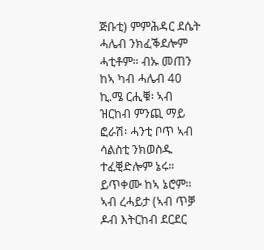ጅቡቲ) ምምሕዳር ደሴት ሓሌብ ንክፈቕደሎም ሓቲቶም። ብኡ መጠን ከኣ ካብ ሓሌብ 40 ኪ.ሜ ርሒቑ፡ ኣብ ዝርከብ ምንጪ ማይ ፎራሽ፡ ሓንቲ ቦጥ ኣብ ሳልስቲ ንክወስዱ ተፈቒድሎም ኔሩ። ይጥቀሙ ከኣ ኔሮም። ኣብ ረሓይታ (ኣብ ጥቓ ዶብ እትርከብ ደርደር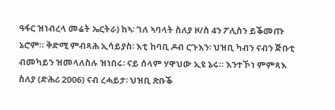ዓፋር ዝነብረላ መሬት ኤርትራ) ከኣ፡ ገለ ኣባላት ስለያ ዞ/ስ 4ን ፖሊስን ይቕመጡ ኔሮም። ቅድሚ ምብጻሕ ኢሳይያስ፡ እቲ ከባቢ ዶብ ርጉእን፡ ህዝቢ ካብን ናብን ጅቡቲ ብመካይን ዝመላለስሉ ዝነበሩ፡ ናይ ሰላም ሃዋህው ኢዩ ኔሩ። እንተኾነ ምምጻእ ስለያ (ድሕሪ 2006) ናብ ረሓይታ፡ ህዝቢ ጽቡቕ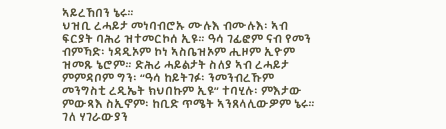ኣይረኸበን ኔሩ።
ህዝቢ ረሓይታ መነባብሮኡ ሙሉእ ብሙሉእ፡ ኣብ ፍርያት ባሕሪ ዝተመርኮሰ ኢዩ። ዓሳ ገፊፎም ናብ የመን ብምኻድ፡ ነዳዲኦም ኮነ ኣስቤዝኦም ሒዞም ኢዮም ዝመጹ ኔሮም። ድሕሪ ሓይልታት ስለያ ኣብ ረሓይታ ምምዳቦም ግን፡ “ዓሳ ከይትገፉ፡ ንመንብረኹም መንግስቲ ረዲኤት ክህበኩም ኢዩ” ተባሂሉ፡ ምእታው ምውጻእ ስኢኖም፡ ከቢድ ጥሜት ኣንጸላሊውዎም ኔሩ። ገለ ሃገራውያን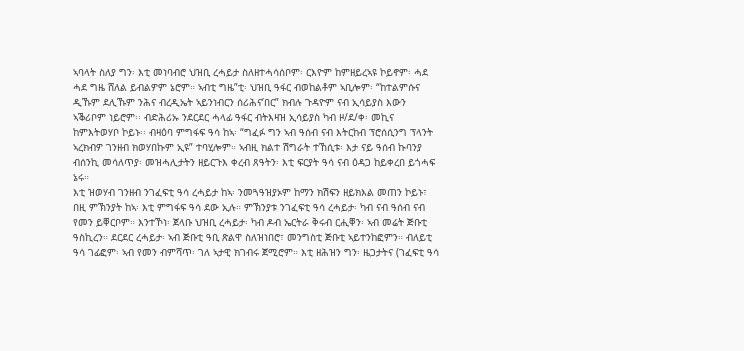ኣባላት ስለያ ግን፡ እቲ መነባብሮ ህዝቢ ረሓይታ ስለዘተሓሳሰቦም፡ ርእዮም ከምዘይረኣዩ ኮይኖም፡ ሓደ ሓደ ግዜ ሸለል ይብልዎም ኔሮም። ኣብቲ ግዜ”ቲ፡ ህዝቢ ዓፋር ብወከልቶም ኣቢሎም፡ “ከተልምሱና ዲኹም ደሊኹም ንሕና ብረዲኤት ኣይንነብርን ሰሪሕና’በር” ክብሉ ጉዳዮም ናብ ኢሳይያስ እውን ኣቕሪቦም ነይሮም፡፡ ብድሕሪኡ ንደርደር ሓላፊ ዓፋር ብትእዛዝ ኢሳይያስ ካብ ዞ/ደ/ቀ፡ መኪና ከምእትወሃቦ ኮይኑ፡፡ ብዛዕባ ምግፋፍ ዓሳ ከኣ፡ “ግፈፉ ግን ኣብ ዓሰብ ናብ እትርከብ ፕሮሰሲንግ ፕላንት ኣረክብዎ ገንዘብ ክወሃበኩም ኢዩ” ተባሂሎም። ኣብዚ ክልተ ሽግራት ተኸሲቱ፡ እታ ናይ ዓሰብ ኩባንያ ብሰንኪ መሳለጥያ፡ መዝሓሊታትን ዘይርጉእ ቀረብ ጸዓትን፡ እቲ ፍርያት ዓሳ ናብ ዕዳጋ ከይቀረበ ይጎሓፍ ኔሩ።
እቲ ዝወሃብ ገንዘብ ንገፈፍቲ ዓሳ ረሓይታ ከኣ፡ ንመጓዓዝያኦም ከማን ክሽፍን ዘይክእል መጠን ኮይኑ፣ በዚ ምኽንያት ከኣ፡ እቲ ምግፋፍ ዓሳ ደው ኢሉ። ምኽንያቱ ንገፈፍቲ ዓሳ ረሓይታ፡ ካብ ናብ ዓሰብ ናብ የመን ይቐርቦም። እንተኾነ፡ ጀላቡ ህዝቢ ረሓይታ፡ ካብ ዶብ ኤርትራ ቅሩብ ርሒቐን፡ ኣብ መሬት ጅቡቲ ዓስኪረን። ደርደር ረሓይታ፡ ኣብ ጅቡቲ ዓቢ ጽልዋ ስለዝነበሮ፣ መንግስቲ ጅቡቲ ኣይተንከፎምን። ብለይቲ ዓሳ ገፊፎም፡ ኣብ የመን ብምሻጥ፡ ገለ ኣታዊ ክገብሩ ጀሚሮም። እቲ ዘሕዝን ግን፡ ዜጋታትና (ገፈፍቲ ዓሳ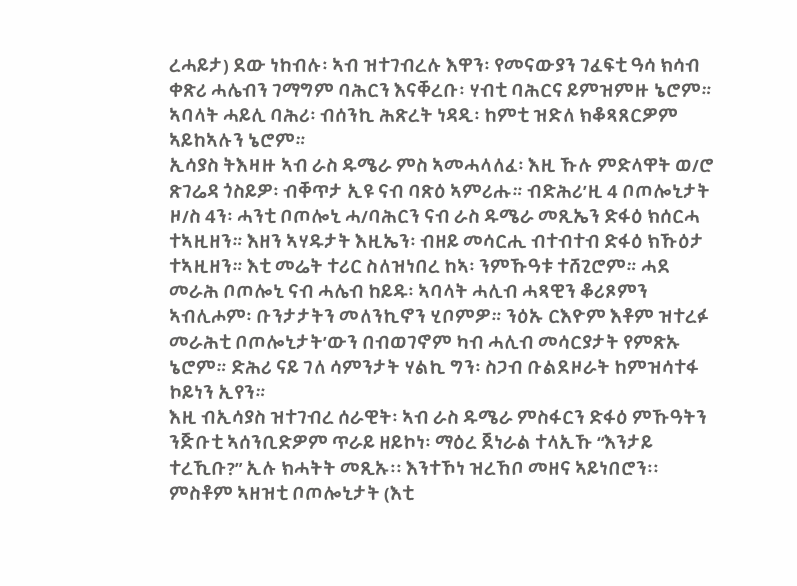ረሓይታ) ደው ነከብሉ፡ ኣብ ዝተገብረሉ እዋን፡ የመናውያን ገፈፍቲ ዓሳ ክሳብ ቀጽሪ ሓሌብን ገማግም ባሕርን እናቐረቡ፡ ሃብቲ ባሕርና ይምዝምዙ ኔሮም። ኣባላት ሓይሊ ባሕሪ፡ ብሰንኪ ሕጽረት ነዳዲ፡ ከምቲ ዝድለ ክቆጻጸርዎም ኣይከኣሉን ኔሮም።
ኢሳያስ ትእዛዙ ኣብ ራስ ዱሜራ ምስ ኣመሓላለፈ፡ እዚ ኹሉ ምድላዋት ወ/ሮ ጽገሬዳ ጎስይዎ፡ ብቐጥታ ኢዩ ናብ ባጽዕ ኣምሪሑ። ብድሕሪ’ዚ 4 ቦጦሎኒታት ዞ/ስ 4ን፡ ሓንቲ ቦጦሎኒ ሓ/ባሕርን ናብ ራስ ዱሜራ መጺኤን ድፋዕ ክሰርሓ ተኣዚዘን። እዘን ኣሃዱታት እዚኤን፡ ብዘይ መሳርሒ ብተብተብ ድፋዕ ክኹዕታ ተኣዚዘን። እቲ መሬት ተሪር ስለዝነበረ ከኣ፡ ንምኹዓቱ ተሸጊሮም። ሓደ መራሕ ቦጦሎኒ ናብ ሓሌብ ከይዱ፡ ኣባላት ሓሊብ ሓጻዊን ቆሪጾምን ኣብሊሖም፡ ቡንታታትን መለንኪኖን ሂቦምዎ። ንዕኡ ርእዮም እቶም ዝተረፉ መራሕቲ ቦጦሎኒታት’ውን በብወገኖም ካብ ሓሊብ መሳርያታት የምጽኡ ኔሮም። ድሕሪ ናይ ገለ ሳምንታት ሃልኪ ግን፡ ስጋብ ቡልደዞራት ከምዝሳተፋ ኮይነን ኢየን።
እዚ ብኢሳያስ ዝተገብረ ሰራዊት፡ ኣብ ራስ ዱሜራ ምስፋርን ድፋዕ ምኹዓትን ንጅቡቲ ኣሰንቢድዎም ጥራይ ዘይኮነ፡ ማዕረ ጀነራል ተላኢኹ “እንታይ ተረኺቡ?” ኢሉ ክሓትት መጺኡ፡፡ እንተኾነ ዝረኸቦ መዘና ኣይነበሮን፡፡ ምስቶም ኣዘዝቲ ቦጦሎኒታት (እቲ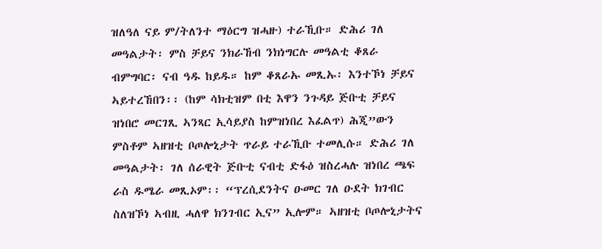ዝለዓለ ናይ ም/ትለንተ ማዕርግ ዝሓዙ) ተራኺቡ። ድሕሪ ገለ መዓልታት፡ ምስ ቻይና ንክራኸብ ንክነግርሉ መዓልቲ ቆጸራ ብምግባር፡ ናብ ዓዱ ከይዱ። ከም ቆጸራኡ መጺኡ፡ እንተኾነ ቻይና ኣይተረኸበን፡፡ (ከም ሳክቲዝም በቲ እዋን ንጉዳይ ጅቡቲ ቻይና ዝነበሮ መርገጺ ኣንጻር ኢሳይያስ ከምዝነበረ እፈልጥ) ሕጂ”ውን ምስቶም ኣዘዝቲ ቦጦሎኒታት ጥራይ ተራኺቡ ተመሊሱ። ድሕሪ ገለ መዓልታት፡ ገለ ሰራዊት ጅቡቲ ናብቲ ድፋዕ ዝስረሓሉ ዝነበረ ጫፍ ራስ ዱሜራ መጺኦም፡፡ “ፕረሲደንትና ዑመር ገለ ዑደት ክገብር ስለዝኾነ ኣብዚ ሓለዋ ክንገብር ኢና” ኢሎም። ኣዘዝቲ ቦጦሎኒታትና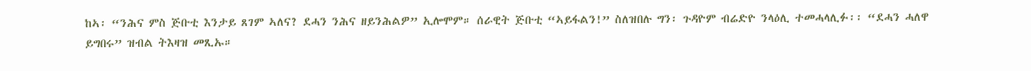ከኣ፡ “ንሕና ምስ ጅቡቲ እንታይ ጸገም ኣለና? ደሓን ንሕና ዘይንሕልዎ” ኢሎሞም። ሰራዊት ጅቡቲ “ኣይፋልን!” ስለዝበሉ ግን፡ ጉዳዮም ብሬድዮ ንላዕሊ ተመሓላሊፉ፡፡ “ደሓን ሓለዋ ይግበሩ” ዝብል ትእዛዝ መጺኡ።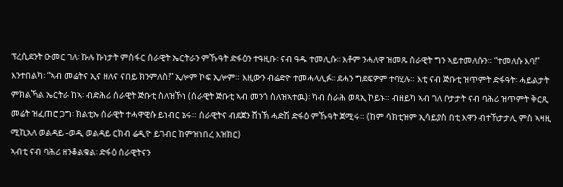ፕረሲደንት ዑመር ገለ፡ ኩሉ ኩነታት ምስፋር ሰራዊት ኤርትራን ምኹዓት ድፋዕን ተዓዚቡ፡ ናብ ዓዱ ተመሊሱ፡፡ እቶም ንሓለዋ ዝመጹ ሰራዊት ግን ኣይተመለሱን። “ተመለሱ እባ!” እንተበልካ፡ “ኣብ መሬትና ኢና ዘለና ናበይ ክንምለስ!” ኢሎም ኮፍ ኢሎም። እዚውን ብሬድዮ ተመሓላሊፉ፡፡ ደሓን ግደፍዎም ተባሂሉ። እቲ ናብ ጅቡቲ ዝጥምት ድፋዓት፡ ሓይልታት ምክልኻል ኤርትራ ከኣ፡ ብድሕሪ ሰራዊት ጅቡቲ ስለዝኾነ (ሰራዊት ጅቡቲ ኣብ መንጎ ስለዝኣተዉ)፡ ካብ ስራሕ ወጻኢ ኮይኑ። ብዘይካ ኣብ ገለ ቦታታት ናብ ባሕሪ ዝጥምት ቅርጺ መሬት ዝፈጠሮ ጋግ፡ ክልቲኡ ሰራዊት ተሓዋዊሱ ይነብር ኔሩ። ሰራዊትና ብደጀን ሸነኽ ሓድሽ ድፋዕ ምኹዓት ጀሚሩ። (ከም ሳክቲዝም ኢሳይያስ በቲ እዋን ብተኸታታሊ ምስ ኣዛዚ ሚኪአለ ወልዳይ -ወዲ ወልዳይ ርክብ ሬዲዮ ይገብር ከምዝነበረ እዝክር)
ኣብቲ ናብ ባሕሪ ዘንቆልቁል፡ ድፋዕ ሰራዊትናን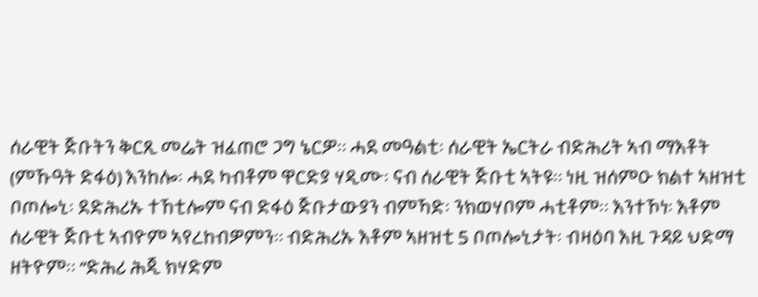ሰራዊት ጅቡትን ቅርጺ መሬት ዝፈጠሮ ጋግ ኔርዎ። ሓደ መዓልቲ፡ ሰራዊት ኤርትራ ብድሕሪት ኣብ ማእቶት (ምኹዓት ድፋዕ) እንከሎ፡ ሓደ ካብቶም ዋርድያ ሃዲሙ፡ ናብ ሰራዊት ጅቡቲ ኣትዩ። ነዚ ዝሰምዑ ክልተ ኣዘዝቲ ቦጦሎኒ፡ ደድሕሪኡ ተኸቲሎም ናብ ድፋዕ ጅቡታውያን ብምኻድ፡ ንክወሃቦም ሓቲቶም፡፡ እንተኾነ፡ እቶም ሰራዊት ጅቡቲ ኣብዮም ኣየረከብዎምን። ብድሕሪኡ እቶም ኣዘዝቲ 5 ቦጦሎኒታት፡ ብዛዕባ እዚ ጉዳይ ህድማ ዘትዮም፡፡ “ድሕሪ ሕጂ ክሃድም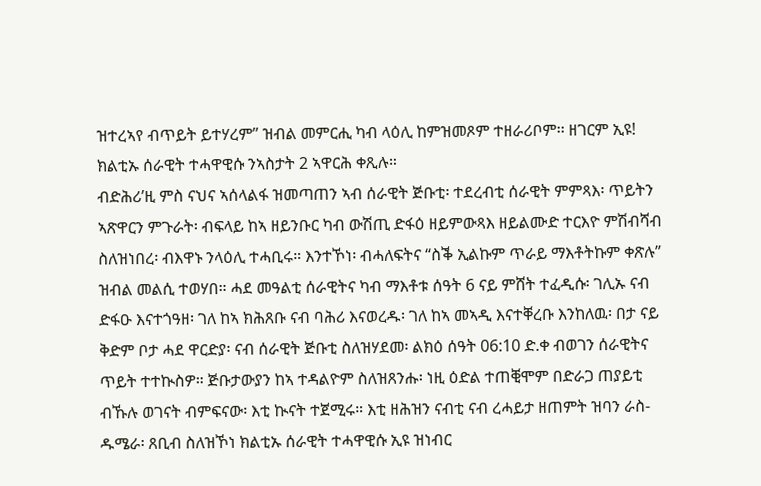ዝተረኣየ ብጥይት ይተሃረም” ዝብል መምርሒ ካብ ላዕሊ ከምዝመጾም ተዘራሪቦም፡፡ ዘገርም ኢዩ! ክልቲኡ ሰራዊት ተሓዋዊሱ ንኣስታት 2 ኣዋርሕ ቀጺሉ።
ብድሕሪ’ዚ ምስ ናህና ኣሰላልፋ ዝመጣጠን ኣብ ሰራዊት ጅቡቲ፡ ተደረብቲ ሰራዊት ምምጻእ፡ ጥይትን ኣጽዋርን ምጉራት፡ ብፍላይ ከኣ ዘይንቡር ካብ ውሽጢ ድፋዕ ዘይምውጻእ ዘይልሙድ ተርእዮ ምሽብሻብ ስለዝነበረ፡ ብእዋኑ ንላዕሊ ተሓቢሩ። እንተኾነ፡ ብሓለፍትና “ስቕ ኢልኩም ጥራይ ማእቶትኩም ቀጽሉ” ዝብል መልሲ ተወሃበ። ሓደ መዓልቲ ሰራዊትና ካብ ማእቶቱ ሰዓት 6 ናይ ምሸት ተፈዲሱ፡ ገሊኡ ናብ ድፋዑ እናተጎዓዘ፡ ገለ ከኣ ክሕጸቡ ናብ ባሕሪ እናወረዱ፡ ገለ ከኣ መኣዲ እናተቐረቡ እንከለዉ፡ በታ ናይ ቅድም ቦታ ሓደ ዋርድያ፡ ናብ ሰራዊት ጅቡቲ ስለዝሃደመ፡ ልክዕ ሰዓት 06:10 ድ.ቀ ብወገን ሰራዊትና ጥይት ተተኲስዎ። ጅቡታውያን ከኣ ተዳልዮም ስለዝጸንሑ፡ ነዚ ዕድል ተጠቒሞም በድራጋ ጠያይቲ ብኹሉ ወገናት ብምፍናው፡ እቲ ኲናት ተጀሚሩ። እቲ ዘሕዝን ናብቲ ናብ ረሓይታ ዘጠምት ዝባን ራስ-ዱሜራ፡ ጸቢብ ስለዝኾነ ክልቲኡ ሰራዊት ተሓዋዊሱ ኢዩ ዝነብር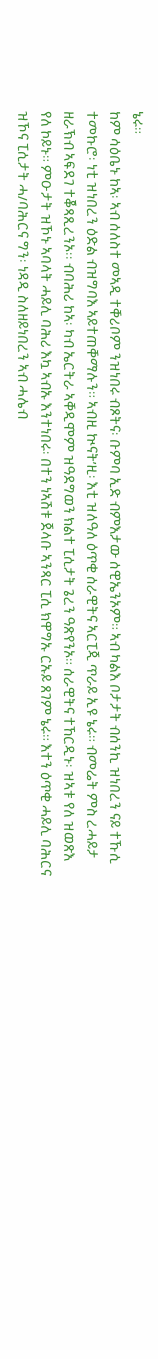ኔሩ።
ከም ሳዕቤኑ ከኣ፡ ኣብ ሰለስተ መኣዲ ተቐሪቦም ንዝነበሩ ብጾትና፡ ቡምባ ኢድ ብምእታው ሰዊኤንኦም። ኣብ ካልእ ቦታታት ብሰንኪ ዝነበረን ናይ ተኹሲ ተመኩሮ፡ ነቲ ዝነበረን ዕድል ብዝግባእ ኣይተጠቐማሉን። ኣብዚ ኲናት’ዚ፡ እቲ ዝለዓለ ዕጥቂ ሰራዊትና ኣርፒጂ ጥራይ ኢዩ ኔሩ። ብመሬት ምስ ረሓይታ ዘራኽብ ኣፍደገ ተቖጻጺረንኦ፡፡ ብባሕሪ ከኣ፡ ካብ ኤርትራ ኣቐዲሞም ዝዓደግወን ክልተ ፒሲታት ጌረን ዓጽየንኦ። ሰራዊትና ተኸርዲኑ፡ ዝኣቱ የለ ዝወጽእ የለ ኮይኑ። ምዑታት ዝኾኑ ኣባላት ሓይሊ ባሕሪ እኳ ኣብኡ እንተነበሩ፡ በተን ነኣሽቱ ጀላቡ ኣንጻር ፒሲ ክዋግኡ ርኡይ ጸገም ኔሩ። እተን ዕጥቂ ሓይሊ ባሕርና ዝኾና ፒሲታት ሓ/ባሕርና ግን፡ ነዳዲ ስለዘይነበረን ኣብ ሓሌብ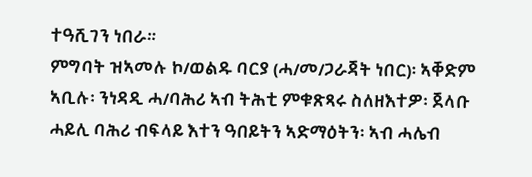ተዓሺገን ነበራ።
ምግባት ዝኣመሉ ኮ/ወልዱ ባርያ (ሓ/መ/ጋራጃት ነበር)፡ ኣቐድም ኣቢሉ፡ ንነዳዲ ሓ/ባሕሪ ኣብ ትሕቲ ምቁጽጻሩ ስለዘእተዎ፡ ጀላቡ ሓይሊ ባሕሪ ብፍላይ እተን ዓበይትን ኣድማዕትን፡ ኣብ ሓሌብ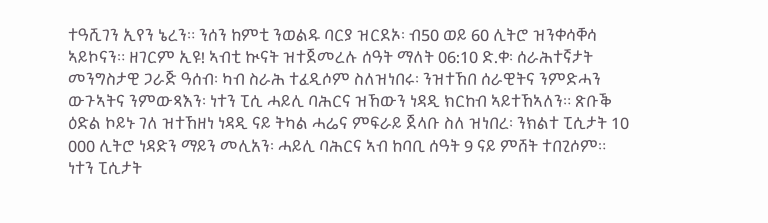ተዓሺገን ኢየን ኔረን። ንሰን ከምቲ ንወልዱ ባርያ ዝርደኦ፡ ብ50 ወይ 60 ሊትሮ ዝንቀሳቐሳ ኣይኮናን። ዘገርም ኢዩ! ኣብቲ ኲናት ዝተጀመረሉ ሰዓት ማለት 06:10 ድ.ቀ፡ ሰራሕተኛታት መንግስታዊ ጋራጅ ዓሰብ፡ ካብ ስራሕ ተፈዲሶም ስለዝነበሩ፡ ንዝተኸበ ሰራዊትና ንምድሓን ውጉኣትና ንምውጻእን፡ ነተን ፒሲ ሓይሊ ባሕርና ዝኸውን ነዳዲ ክርከብ ኣይተኸኣለን። ጽቡቕ ዕድል ኮይኑ ገለ ዝተኸዘነ ነዳዲ ናይ ትካል ሓሬና ምፍራይ ጀላቡ ስለ ዝነበረ፡ ንክልተ ፒሲታት 10 000 ሊትሮ ነዳድን ማይን መሊአን፡ ሓይሊ ባሕርና ኣብ ከባቢ ሰዓት 9 ናይ ምሸት ተበጊሶም። ነተን ፒሲታት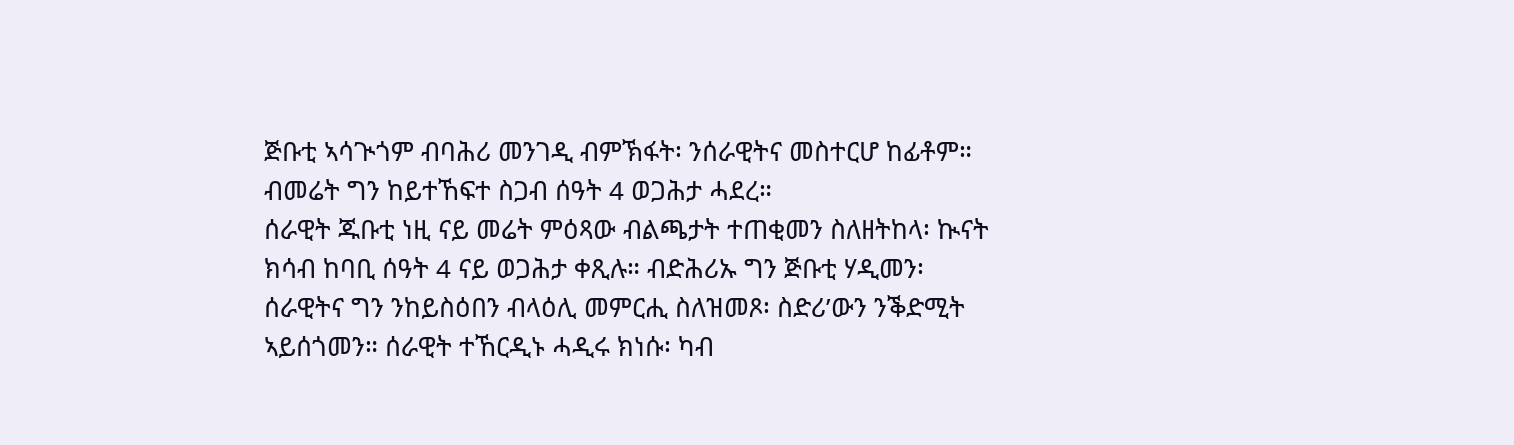ጅቡቲ ኣሳጒጎም ብባሕሪ መንገዲ ብምኽፋት፡ ንሰራዊትና መስተርሆ ከፊቶም። ብመሬት ግን ከይተኸፍተ ስጋብ ሰዓት 4 ወጋሕታ ሓደረ።
ሰራዊት ጁቡቲ ነዚ ናይ መሬት ምዕጻው ብልጫታት ተጠቂመን ስለዘትከላ፡ ኲናት ክሳብ ከባቢ ሰዓት 4 ናይ ወጋሕታ ቀጺሉ። ብድሕሪኡ ግን ጅቡቲ ሃዲመን፡ ሰራዊትና ግን ንከይስዕበን ብላዕሊ መምርሒ ስለዝመጾ፡ ስድሪ’ውን ንቕድሚት ኣይሰጎመን። ሰራዊት ተኸርዲኑ ሓዲሩ ክነሱ፡ ካብ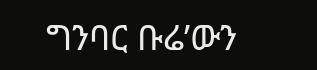ግንባር ቡሬ’ውን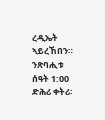ረዲኤት ኣይረኸበን።
ንጽባሒቱ ሰዓት 1:00 ድሕሪ ቀትሪ፡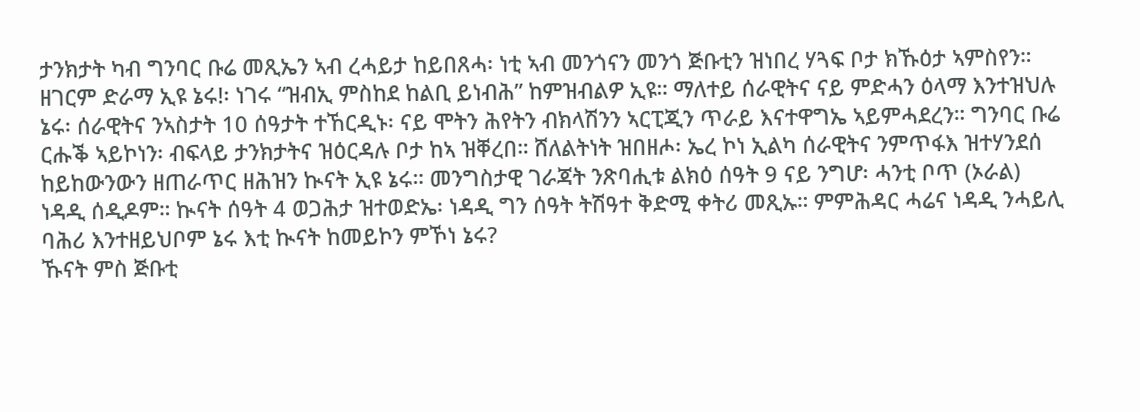ታንክታት ካብ ግንባር ቡሬ መጺኤን ኣብ ረሓይታ ከይበጸሓ፡ ነቲ ኣብ መንጎናን መንጎ ጅቡቲን ዝነበረ ሃጓፍ ቦታ ክኹዕታ ኣምስየን። ዘገርም ድራማ ኢዩ ኔሩ!፡ ነገሩ “ዝብኢ ምስከደ ከልቢ ይነብሕ” ከምዝብልዎ ኢዩ። ማለተይ ሰራዊትና ናይ ምድሓን ዕላማ እንተዝህሉ ኔሩ፡ ሰራዊትና ንኣስታት 10 ሰዓታት ተኸርዲኑ፡ ናይ ሞትን ሕየትን ብክላሽንን ኣርፒጂን ጥራይ እናተዋግኤ ኣይምሓደረን። ግንባር ቡሬ ርሑቕ ኣይኮነን፡ ብፍላይ ታንክታትና ዝዕርዳሉ ቦታ ከኣ ዝቐረበ። ሸለልትነት ዝበዘሖ፡ ኤረ ኮነ ኢልካ ሰራዊትና ንምጥፋእ ዝተሃንደሰ ከይከውንውን ዘጠራጥር ዘሕዝን ኲናት ኢዩ ኔሩ። መንግስታዊ ገራጃት ንጽባሒቱ ልክዕ ሰዓት 9 ናይ ንግሆ፡ ሓንቲ ቦጥ (ኦራል) ነዳዲ ሰዲዶም። ኲናት ሰዓት 4 ወጋሕታ ዝተወድኤ፡ ነዳዲ ግን ሰዓት ትሽዓተ ቅድሚ ቀትሪ መጺኡ። ምምሕዳር ሓሬና ነዳዲ ንሓይሊ ባሕሪ እንተዘይህቦም ኔሩ እቲ ኲናት ከመይኮን ምኾነ ኔሩ?
ኹናት ምስ ጅቡቲ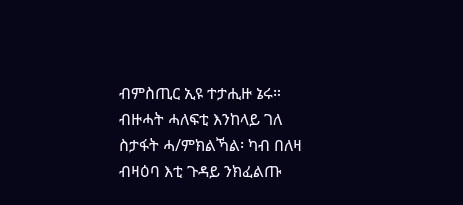ብምስጢር ኢዩ ተታሒዙ ኔሩ። ብዙሓት ሓለፍቲ እንከላይ ገለ ስታፋት ሓ/ምክልኻል፡ ካብ በለዛ ብዛዕባ እቲ ጉዳይ ንክፈልጡ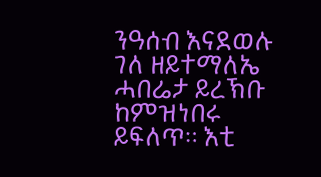ንዓሰብ እናደወሉ ገለ ዘይተማለኤ ሓበሬታ ይረኽቡ ከምዝነበሩ ይፍለጥ። እቲ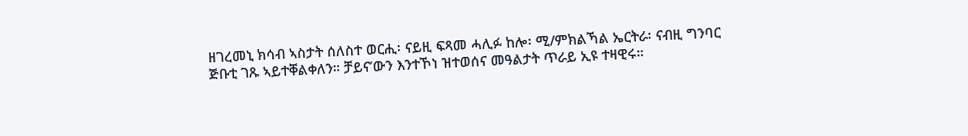ዘገረመኒ ክሳብ ኣስታት ሰለስተ ወርሒ፡ ናይዚ ፍጻመ ሓሊፉ ከሎ፡ ሚ/ምክልኻል ኤርትራ፡ ናብዚ ግንባር ጅቡቲ ገጹ ኣይተቐልቀለን። ቻይና’ውን እንተኾነ ዝተወሰና መዓልታት ጥራይ ኢዩ ተዛዊሩ።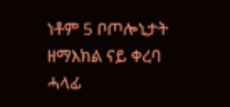ነቶም 5 ቦጦሎኒታት ዘማእክል ናይ ቀረባ ሓላፊ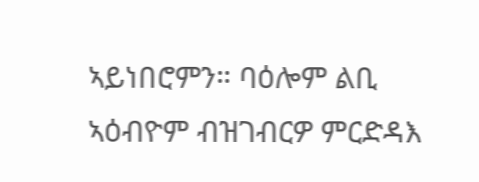ኣይነበሮምን። ባዕሎም ልቢ ኣዕብዮም ብዝገብርዎ ምርድዳእ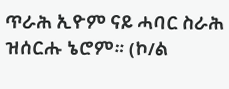ጥራሕ ኢዮም ናይ ሓባር ስራሕ ዝሰርሑ ኔሮም። (ኮ/ል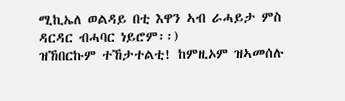ሚኪኤለ ወልዳይ በቲ እዋን ኣብ ራሓይታ ምስ ዳርዳር ብሓባር ነይሮም፡፡)
ዝኸበርኩም ተኸታተልቲ! ከምዚኦም ዝኣመሰሉ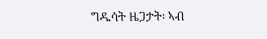ግዱሳት ዜጋታት፡ ኣብ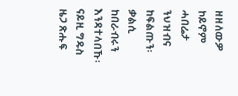ዘዘለውዎ ኮይኖም ሓበሬታ ንህዝብና ከፍልጡን፡ ቃልሲ ከበራብሩን እንዳተላበኹ፡ ናይዚ ግዱስ ዜጋ ጽሑፍ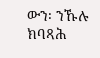ውን፡ ንኹሉ ክባጻሕ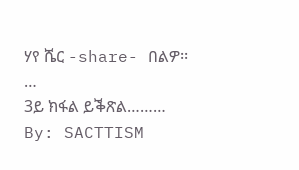ሃየ ሼር -share- በልዎ፡፡ …
3ይ ክፋል ይቕጽል………
By: SACTTISM